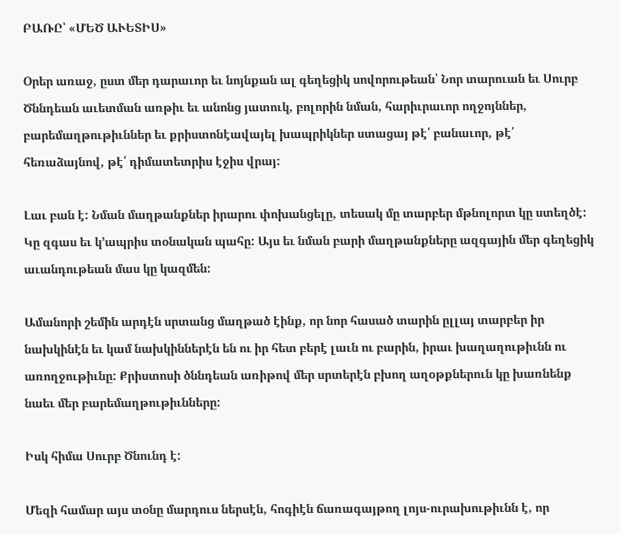ԲԱՌԸ՝ «ՄԵԾ ԱՒԵՏԻՍ»

Օրեր առաջ, ըստ մեր դարաւոր եւ նոյնքան ալ գեղեցիկ սովորութեան՝ Նոր տարուան եւ Սուրբ Ծննդեան աւետման առթիւ եւ անոնց յատուկ, բոլորին նման, հարիւրաւոր ողջոյններ, բարեմաղթութիւններ եւ քրիստոնէավայել խապրիկներ ստացայ թէ՛ բանաւոր, թէ՛ հեռաձայնով, թէ՛ դիմատետրիս էջիս վրայ:

Լաւ բան է: Նման մաղթանքներ իրարու փոխանցելը, տեսակ մը տարբեր մթնոլորտ կը ստեղծէ: Կը զգաս եւ կ՚ապրիս տօնական պահը: Այս եւ նման բարի մաղթանքները ազգային մեր գեղեցիկ աւանդութեան մաս կը կազմեն:

Ամանորի շեմին արդէն սրտանց մաղթած էինք, որ նոր հասած տարին ըլլայ տարբեր իր նախկինէն եւ կամ նախկիններէն են ու իր հետ բերէ լաւն ու բարին, իրաւ խաղաղութիւնն ու առողջութիւնը: Քրիստոսի ծննդեան առիթով մեր սրտերէն բխող աղօթքներուն կը խառնենք նաեւ մեր բարեմաղթութիւնները:

Իսկ հիմա Սուրբ Ծնունդ է:

Մեզի համար այս տօնը մարդուս ներսէն, հոգիէն ճառագայթող լոյս-ուրախութիւնն է, որ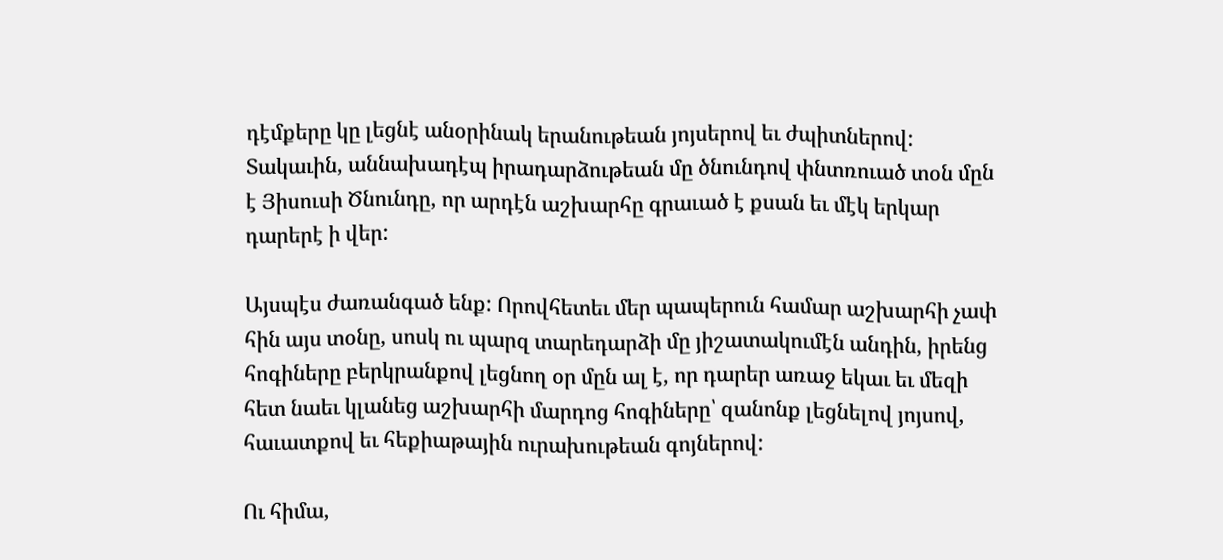դէմքերը կը լեցնէ անօրինակ երանութեան յոյսերով եւ ժպիտներով: Տակաւին, աննախադէպ իրադարձութեան մը ծնունդով փնտռուած տօն մըն է Յիսուսի Ծնունդը, որ արդէն աշխարհը գրաւած է քսան եւ մէկ երկար դարերէ ի վեր:

Այսպէս ժառանգած ենք: Որովհետեւ մեր պապերուն համար աշխարհի չափ հին այս տօնը, սոսկ ու պարզ տարեդարձի մը յիշատակումէն անդին, իրենց հոգիները բերկրանքով լեցնող օր մըն ալ է, որ դարեր առաջ եկաւ եւ մեզի հետ նաեւ կլանեց աշխարհի մարդոց հոգիները՝ զանոնք լեցնելով յոյսով, հաւատքով եւ հեքիաթային ուրախութեան գոյներով:

Ու հիմա,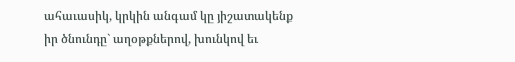ահաւասիկ, կրկին անգամ կը յիշատակենք իր ծնունդը` աղօթքներով, խունկով եւ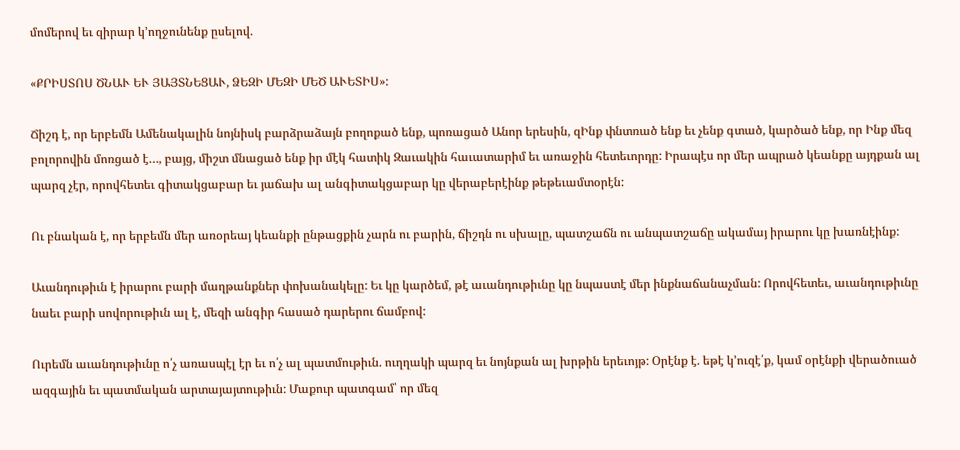մոմերով եւ զիրար կ՚ողջունենք ըսելով.

«ՔՐԻՍՏՈՍ ԾՆԱՒ ԵՒ ՅԱՅՏՆԵՑԱՒ, ՁԵԶԻ ՄԵԶԻ ՄԵԾ ԱՒԵՏԻՍ»:

Ճիշդ է, որ երբեմն Ամենակալին նոյնիսկ բարձրաձայն բողոքած ենք, պոռացած Անոր երեսին, զԻնք փնտռած ենք եւ չենք գտած, կարծած ենք, որ Ինք մեզ բոլորովին մոռցած է…, բայց, միշտ մնացած ենք իր մէկ հատիկ Զաւակին հաւատարիմ եւ առաջին հետեւորդը: Իրապէս որ մեր ապրած կեանքը այդքան ալ պարզ չէր, որովհետեւ գիտակցաբար եւ յաճախ ալ անգիտակցաբար կը վերաբերէինք թեթեւամտօրէն:

Ու բնական է, որ երբեմն մեր առօրեայ կեանքի ընթացքին չարն ու բարին, ճիշդն ու սխալը, պատշաճն ու անպատշաճը ակամայ իրարու կը խառնէինք:

Աւանդութիւն է իրարու բարի մաղթանքներ փոխանակելը: Եւ կը կարծեմ, թէ աւանդութիւնը կը նպաստէ մեր ինքնաճանաչման: Որովհետեւ, աւանդութիւնը նաեւ բարի սովորութիւն ալ է, մեզի անգիր հասած դարերու ճամբով:

Ուրեմն աւանդութիւնը ո՛չ առասպէլ էր եւ ո՛չ ալ պատմութիւն. ուղղակի պարզ եւ նոյնքան ալ խրթին երեւոյթ: Օրէնք է. եթէ կ՚ուզէ՛ք, կամ օրէնքի վերածուած ազգային եւ պատմական արտայայտութիւն: Մաքուր պատգամ՝ որ մեզ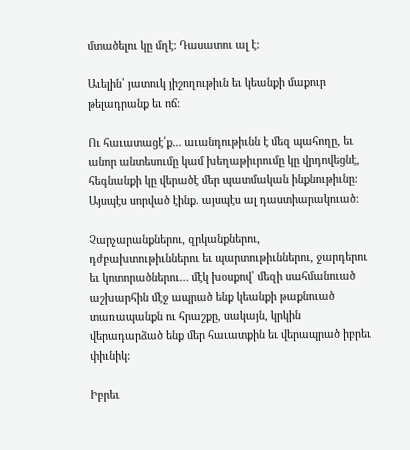մտածելու կը մղէ: Դասատու ալ է:

Աւելին՝ յատուկ յիշողութիւն եւ կեանքի մաքուր թելադրանք եւ ոճ:

Ու հաւատացէ՛ք… աւանդութիւնն է մեզ պահողը, եւ անոր անտեսումը կամ խեղաթիւրումը կը վրդովեցնէ, հեգնանքի կը վերածէ մեր պատմական ինքնութիւնը: Այսպէս սորված էինք. այսպէս ալ դաստիարակուած:

Չարչարանքներու, զրկանքներու, դժբախտութիւններու եւ պարտութիւններու, ջարդերու եւ կոտորածներու… մէկ խօսքով՝ մեզի սահմանուած աշխարհին մէջ ապրած ենք կեանքի թաքնուած տառապանքն ու հրաշքը, սակայն, կրկին վերադարձած ենք մեր հաւատքին եւ վերապրած իբրեւ փիւնիկ:

Իբրեւ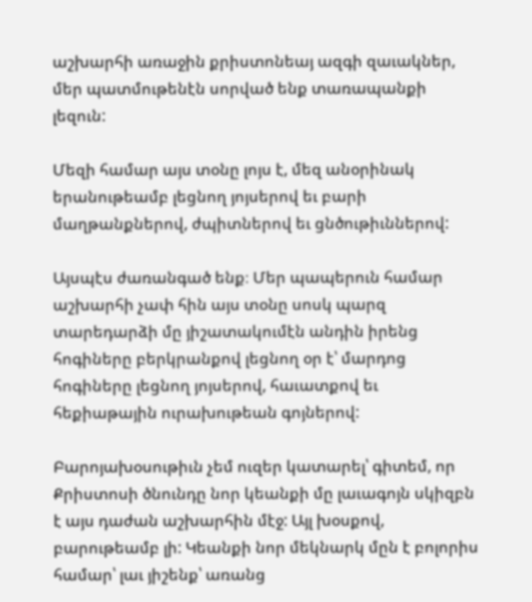աշխարհի առաջին քրիստոնեայ ազգի զաւակներ, մեր պատմութենէն սորված ենք տառապանքի լեզուն:

Մեզի համար այս տօնը լոյս է, մեզ անօրինակ երանութեամբ լեցնող յոյսերով եւ բարի մաղթանքներով, ժպիտներով եւ ցնծութիւններով:

Այսպէս ժառանգած ենք։ Մեր պապերուն համար աշխարհի չափ հին այս տօնը սոսկ պարզ տարեդարձի մը յիշատակումէն անդին իրենց հոգիները բերկրանքով լեցնող օր է՝ մարդոց հոգիները լեցնող յոյսերով, հաւատքով եւ հեքիաթային ուրախութեան գոյներով:

Բարոյախօսութիւն չեմ ուզեր կատարել՝ գիտեմ, որ Քրիստոսի ծնունդը նոր կեանքի մը լաւագոյն սկիզբն է այս դաժան աշխարհին մէջ: Այլ խօսքով, բարութեամբ լի: Կեանքի նոր մեկնարկ մըն է բոլորիս համար՝ լաւ յիշենք՝ առանց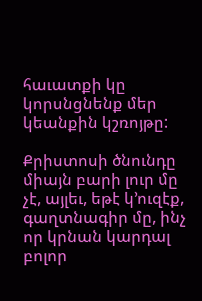հաւատքի կը կորսնցնենք մեր կեանքին կշռոյթը:

Քրիստոսի ծնունդը միայն բարի լուր մը չէ, այլեւ, եթէ կ՚ուզէք, գաղտնագիր մը, ինչ որ կրնան կարդալ բոլոր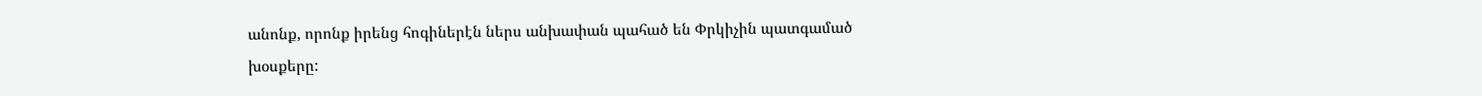անոնք, որոնք իրենց հոգիներէն ներս անխափան պահած են Փրկիչին պատգամած խօսքերը: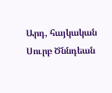Արդ, հայկական Սուրբ Ծննդեան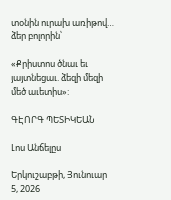տօնին ուրախ առիթով… ձեր բոլորին՝

«Քրիստոս ծնաւ եւ յայտնեցաւ. ձեզի մեզի մեծ աւետիս»:

ԳԷՈՐԳ ՊԵՏԻԿԵԱՆ

Լոս Անճելըս

Երկուշաբթի, Յունուար 5, 2026